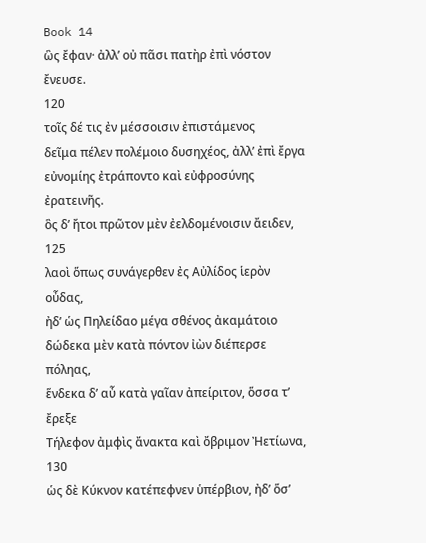Book 14
ὣς ἔφαν· ἀλλʼ οὐ πᾶσι πατὴρ ἐπὶ νόστον ἔνευσε.
120
τοῖς δέ τις ἐν μέσσοισιν ἐπιστάμενος
δεῖμα πέλεν πολέμοιο δυσηχέος, ἀλλʼ ἐπὶ ἔργα
εὐνομίης ἐτράποντο καὶ εὐφροσύνης ἐρατεινῆς.
ὃς δʼ ἤτοι πρῶτον μὲν ἐελδομένοισιν ἄειδεν,
125
λαοὶ ὅπως συνάγερθεν ἐς Αὐλίδος ἱερὸν οὖδας,
ἠδʼ ὡς Πηλείδαο μέγα σθένος ἀκαμάτοιο
δώδεκα μὲν κατὰ πόντον ἰὼν διέπερσε πόληας,
ἕνδεκα δʼ αὖ κατὰ γαῖαν ἀπείριτον, ὅσσα τʼ ἔρεξε
Τήλεφον ἀμφὶς ἄνακτα καὶ ὄβριμον Ἠετίωνα,
130
ὡς δὲ Κύκνον κατέπεφνεν ὑπέρβιον, ἠδʼ ὅσʼ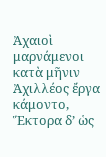Ἀχαιοὶ
μαρνάμενοι κατὰ μῆνιν Ἀχιλλέος ἔργα κάμοντο,
Ἕκτορα δʼ ὡς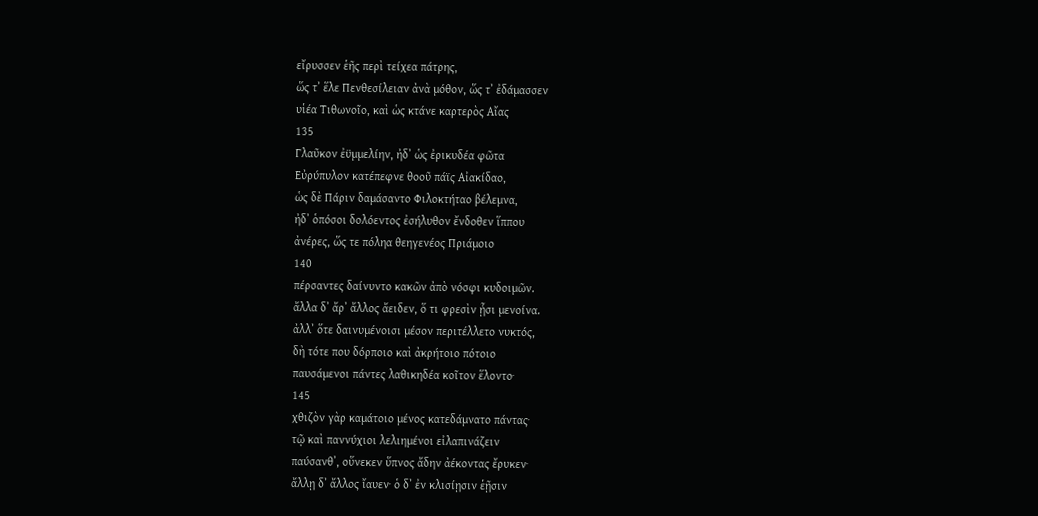εἴρυσσεν ἑῆς περὶ τείχεα πάτρης,
ὥς τʼ ἕλε Πενθεσίλειαν ἀνὰ μόθον, ὥς τʼ ἐδάμασσεν
υἱέα Τιθωνοῖο, καὶ ὡς κτάνε καρτερὸς Αἴας
135
Γλαῦκον ἐϋμμελίην, ἠδʼ ὡς ἐρικυδέα φῶτα
Εὐρύπυλον κατέπεφνε θοοῦ πάϊς Αἰακίδαο,
ὡς δὲ Πάριν δαμάσαντο Φιλοκτήταο βέλεμνα,
ἠδʼ ὁπόσοι δολόεντος ἐσήλυθον ἔνδοθεν ἵππου
ἀνέρες, ὥς τε πόληα θεηγενέος Πριάμοιο
140
πέρσαντες δαίνυντο κακῶν ἀπὸ νόσφι κυδοιμῶν.
ἄλλα δʼ ἄρʼ ἄλλος ἄειδεν, ὅ τι φρεσὶν ᾗσι μενοίνα.
ἀλλʼ ὅτε δαινυμένοισι μέσον περιτέλλετο νυκτός,
δὴ τότε που δόρποιο καὶ ἀκρήτοιο πότοιο
παυσάμενοι πάντες λαθικηδέα κοῖτον ἕλοντο·
145
χθιζὸν γὰρ καμάτοιο μένος κατεδάμνατο πάντας·
τῷ καὶ παννύχιοι λελιημένοι εἰλαπινάζειν
παύσανθʼ, οὕνεκεν ὕπνος ἄδην ἀέκοντας ἔρυκεν·
ἄλλῃ δʼ ἄλλος ἴαυεν· ὁ δʼ ἐν κλισίῃσιν ἑῇσιν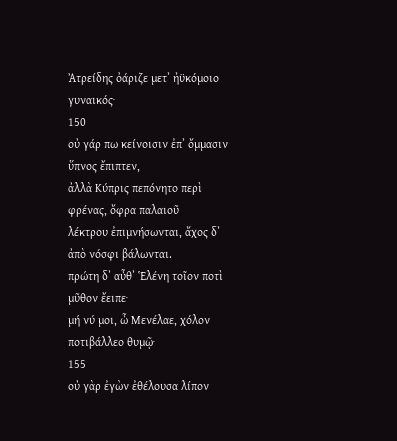Ἀτρείδης ὀάριζε μετʼ ἠϋκόμοιο γυναικός·
150
οὐ γάρ πω κείνοισιν ἐπʼ ὄμμασιν ὕπνος ἔπιπτεν,
ἀλλὰ Κύπρις πεπόνητο περὶ φρένας, ὄφρα παλαιοῦ
λέκτρου ἐπιμνήσωνται, ἄχος δʼ ἀπὸ νόσφι βάλωνται.
πρώτη δʼ αὖθʼ Ἑλένη τοῖον ποτὶ μῦθον ἔειπε·
μή νύ μοι, ὦ Μενέλαε, χόλον ποτιβάλλεο θυμῷ·
155
οὐ γὰρ ἐγὼν ἐθέλουσα λίπον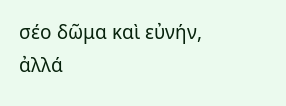σέο δῶμα καὶ εὐνήν,
ἀλλά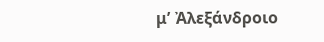μʼ Ἀλεξάνδροιο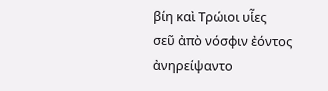βίη καὶ Τρώιοι υἷες
σεῦ ἀπὸ νόσφιν ἐόντος ἀνηρείψαντο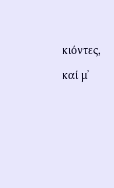κιόντες,
καί μʼ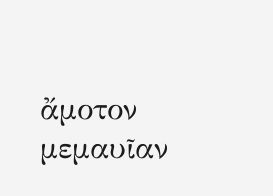ἄμοτον μεμαυῖαν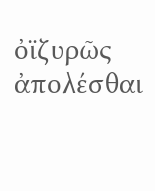ὀϊζυρῶς ἀπολέσθαι